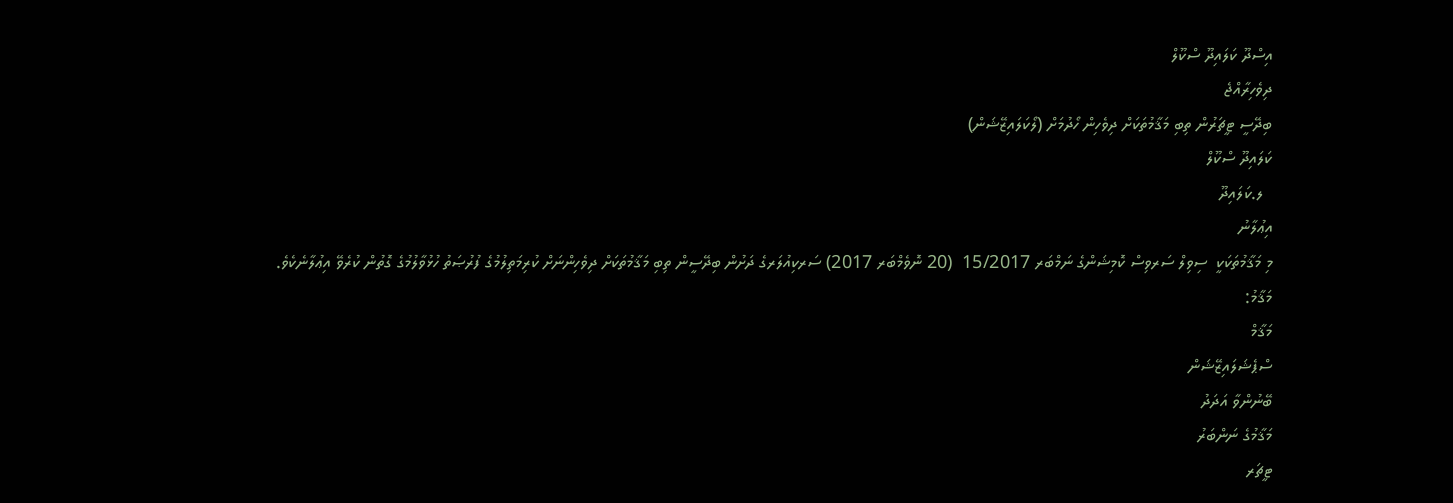އިސްދޫ ކަލައިދޫ ސްކޫލް
ދިވެހިރާއްޖެ
ބިދޭސީ ޓީޗަރުން ތިބި މަޤާމުތަކަށް ދިވެހިން ހޯދުމަށް (ލޯކަލައިޒޭޝަން)
ކަލައިދޫ ސްކޫލް
  ލ.ކަލައިދޫ
އިޢުލާނު
މި މަޤާމުތަކަކީ  ސިވިލް ސަރވިސް ކޮމިޝަންގެ ނަމްބަރ 15/2017  (20 ނޮވެމްބަރ 2017) ސަރކިއުލަރގެ ދަށުން ބިދޭސީން ތިބި މަޤާމުތަކަށް ދިވެހިންނަށް ކުރިމަތިލުމުގެ ފުރުޞަތު ހުޅުވާލުމުގެ ގޮތުން ކުރެވޭ އިޢުލާނެކެވެ.
މަޤާމު:
މަޤާމް
ސްޕެޝަލައިޒޭޝަން
ބޭނުންވާ އަދަދު
މަޤާމުގެ ނަންބަރު
ޓީޗަރ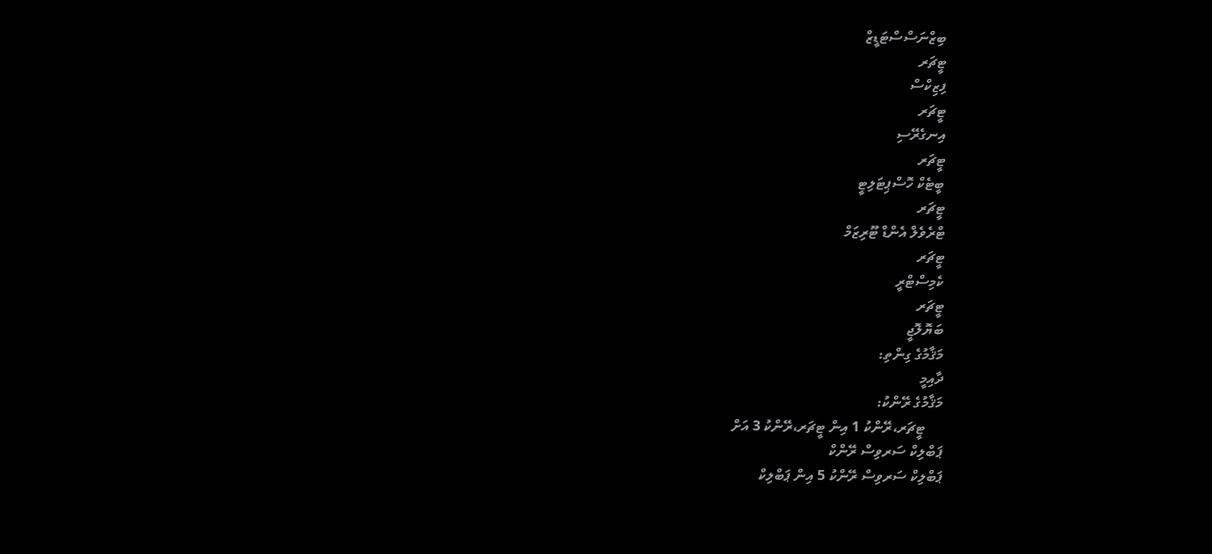ބިޒްނަސްސްޓަޑީޒް
ޓީޗަރ
ފިޒިކްސް
ޓީޗަރ
އިނގެރޭސި
ޓީޗަރ
ބީޓެކް ހޮސްޕިޓަލިޓީ
ޓީޗަރ
ޓްރެވެލް އެންޑް ޓޫރިޒަމް
ޓީޗަރ
ކެމިސްޓްރީ
ޓީޗަރ
ބަޔޮލޮޖީ
މަޤާމުގެ ގިންތި:
ދާއިމީ
މަޤާމުގެ ރޭންކު:
     ޓީޗަރ،ރޭންކު 1 އިން ޓީޗަރ،ރޭންކު 3 އަށް
ޕަބްލިކް ސަރވިސް ރޭންކް
ޕަބްލިކް ސަރވިސް ރޭންކު 5 އިން ޕަބްލިކް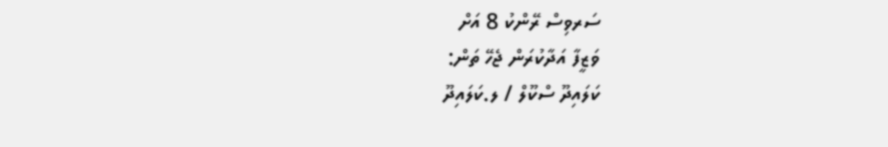ސަރވިސް ރޭންކު 8 އަށް
ވަޒީފާ އަދާކުރަން ޖެހޭ ތަން:
ކަލައިދޫ ސްކޫލް / ލ.ކަލައިދޫ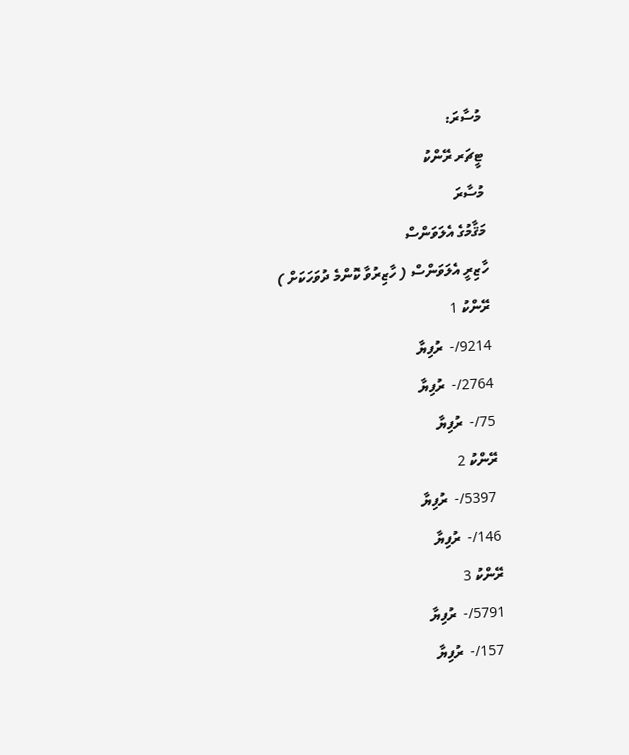މުސާރަ:
ޓީޗަރ ރޭންކު
މުސާރަ
މަޤާމުގެ އެލަވަންސް
ހާޒިރީ އެލަވަންސް ( ހާޒިރުވާ ކޮންމެ ދުވަހަކަށް )
ރޭންކު 1
9214/-  ރުފިޔާ
2764/-  ރުފިޔާ
75/-  ރުފިޔާ
ރޭންކު 2
 5397/-  ރުފިޔާ
146/-  ރުފިޔާ
ރޭންކު 3
5791/-  ރުފިޔާ
 157/-  ރުފިޔާ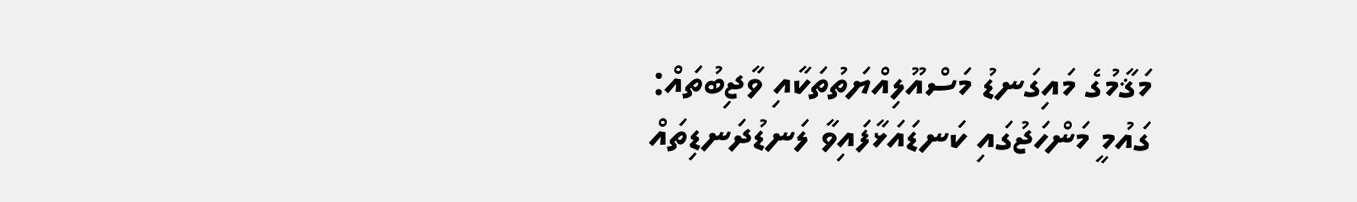މަޤާމުގެ މައިގަނޑު މަސްއޫލިއްޔަތުތަކާއި ވާޖިބުތައް:
ގައުމީ މަންހަޖުގައި ކަނޑައަޅާފައިވާ ލަނޑުދަނޑިތައް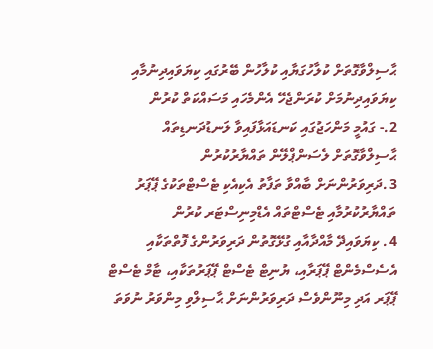ޙާސިލްވާގޮތަށް ކުލާހުގަޔާއި ކުލާހުން ބޭރުގައި ކިޔަވައިދިނުމާއި ކިޔަވައިދިނުމަށް ކުރަންޖެހޭ އެންމެހައި މަސައްކަތް ކުރުން
2.- ގައުމީ މަންހަޖުގައި ކަނޑައަޅާފައިވާ ލަނޑުދަނޑިތައް ޙާސިލްވާގޮތަށް ލެސަންޕްލޭން ތައްޔާރުކުރުން
3.ދަރިވަރުންނަށް ބާއްވާ ތަފާތު އެކިއެކި ޓެސްޓްތަކުގެ ޕޭޕަރު ތައްޔާރުކުރުމާއި ޓެސްޓްތައް އެޑްމިނިސްޓަރ ކުރުން
4. ކިޔަވައިދޭ މާއްދާއާއި ގުޅޭގޮތުން ދަރިވަރުންގެ ފޮތްތަކާއި އެސެސްމެންޓް ޕޭޕަރާއި، ޔުނިޓް ޓެސްޓް ޕޭޕަރުތަކާއި، ޓާމް ޓެސްޓް ޕޭޕަރ އަދި މިނޫންވެސް ދަރިވަރުންނަށް ޙާސިލްވި މިންވަރު ނުވަތަ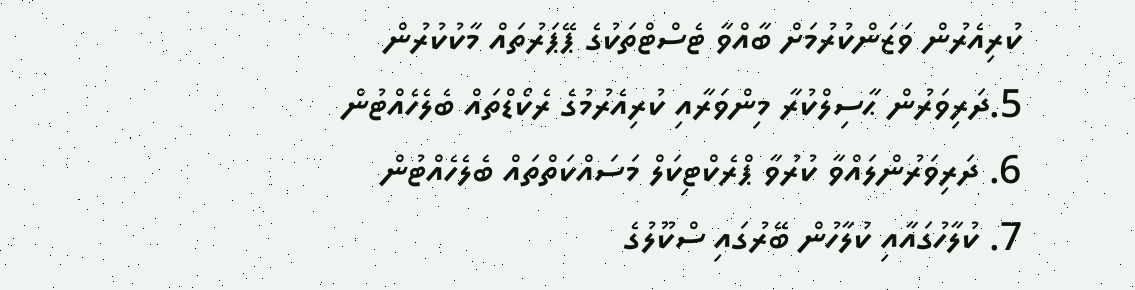ކުރިއެރުން ވަޒަންކުރުމަށް ބާއްވާ ޓެސްޓްތަކުގެ ޕޭޕަރުތައް މާކުކުރުން
5.ދަރިވަރުން ޙާސިލްކުރާ މިންވަރާއި ކުރިއެރުމުގެ ރެކޯޑްތައް ބެލެހެއްޓުން
6. ދަރިވަރުންލައްވާ ކުރުވާ ޕްރެކްޓިކަލް މަސައްކަތްތައް ބެލެހެއްޓުން
7. ކުލާހުގައާއި ކުލާހުން ބޭރުގައި ސްކޫލުގެ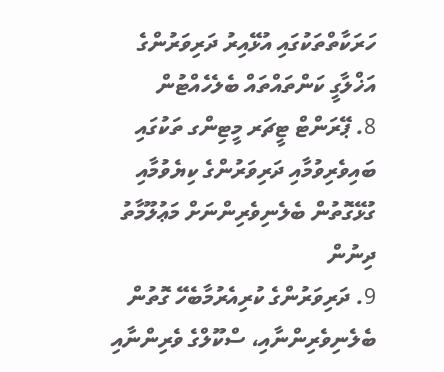ހަރަކާތްތަކުގައި އުޅޭއިރު ދަރިވަރުންގެ އަޚްލާގީ ކަންތައްތައް ބެލެހެއްޓުން
8. ޕޭރަންޓް ޓީޗަރ މީޓިންގ ތަކުގައި ބައިވެރިވުމާއި ދަރިވަރުންގެ ކިޔެވުމާއި ގުޅޭގޮތުން ބެލެނިވެރިންނަށް މަޢުލޫމާތު ދިނުން
9. ދަރިވަރުންގެ ކުރިއެރުމާބެހޭ ގޮތުން ބެލެނިވެރިންނާއި، ސްކޫލްގެ ވެރިންނާއި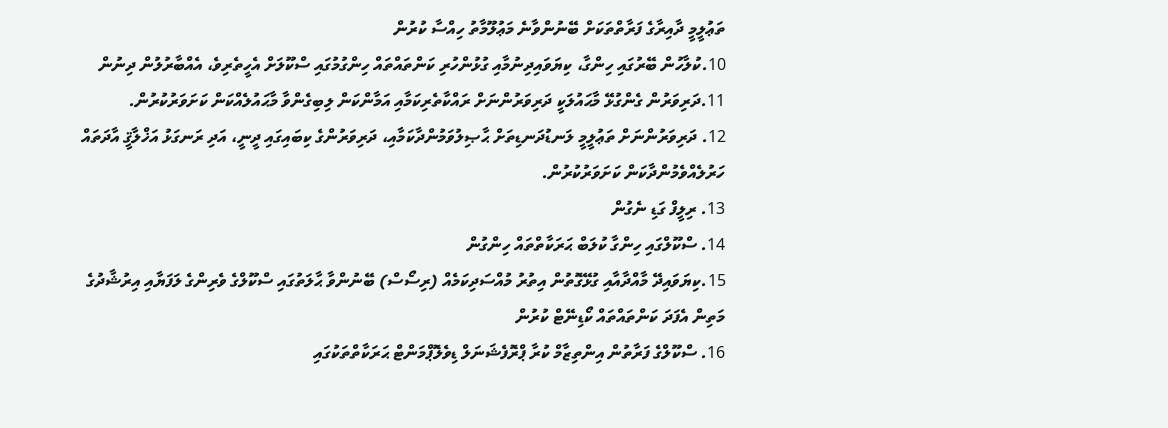ތަޢުލީމީ ދާއިރާގެ ފަރާތްތަކަށް ބޭނުންވާނެ މަޢުލޫމާތު ހިއްސާ ކުރުން
10.ކުލާހުން ބޭރުގައި ހިންގާ، ކިޔަވައިދިނުމާއި ގުޅުންހުރި ކަންތައްތައް ހިންގުމުގައި ސްކޫލަށް އެހީތެރިވެ، އެއްބާރުލުން ދިނުން
11.ދަރިވަރުން ގެންގުޅޭ މާޙައުލަކީ ދަރިވަރުންނަށް ރައްކާތެރިކަމާއި އަމާންކަން ލިބިގެންވާ މާޙައުލެއްކަން ކަށަވަރުކުރުން.
12. ދަރިވަރުންނަށް ތަޢުލީމީ ލަނޑުދަނޑިތަށް ޙާޞިލުވަމުންދާކަމާއި، ދަރިވަރުންގެ ކިބައިގައި ދީނީ، އަދި ރަނގަޅު އަޚްލާޤީ އާދަތައް ހަރުލެއްވެމުންދާކަން ކަށަވަރުކުރުން.
13. ރިލީފް ގަޑި ނެގުން
14. ސްކޫލްގައި ހިންގާ ކުލަބް ޙަރަކާތްތައް ހިންގުން
15.ކިޔަވައިދޭ މާއްދާއާއި ގުޅޭގޮތުން އިތުރު މުއްސަދިކަމެއް (ރިސޯސް) ބޭނުންވާ ޙާލަތުގައި ސްކޫލްގެ ވެރިންގެ ލަފަޔާއި އިރުޝާދުގެ މަތިން އެފަދަ ކަންތައްތައް ކޯޑިނޭޓް ކުރުން
16. ސްކޫލްގެ ފަރާތުން އިންތިޒާމް ކުރާ ޕްރޮފެޝަނަލް ޑިވެލޮޕްމަންޓް ޙަރަކާތްތަކުގައި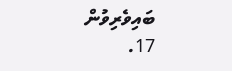ބައިވެރިވުން
17.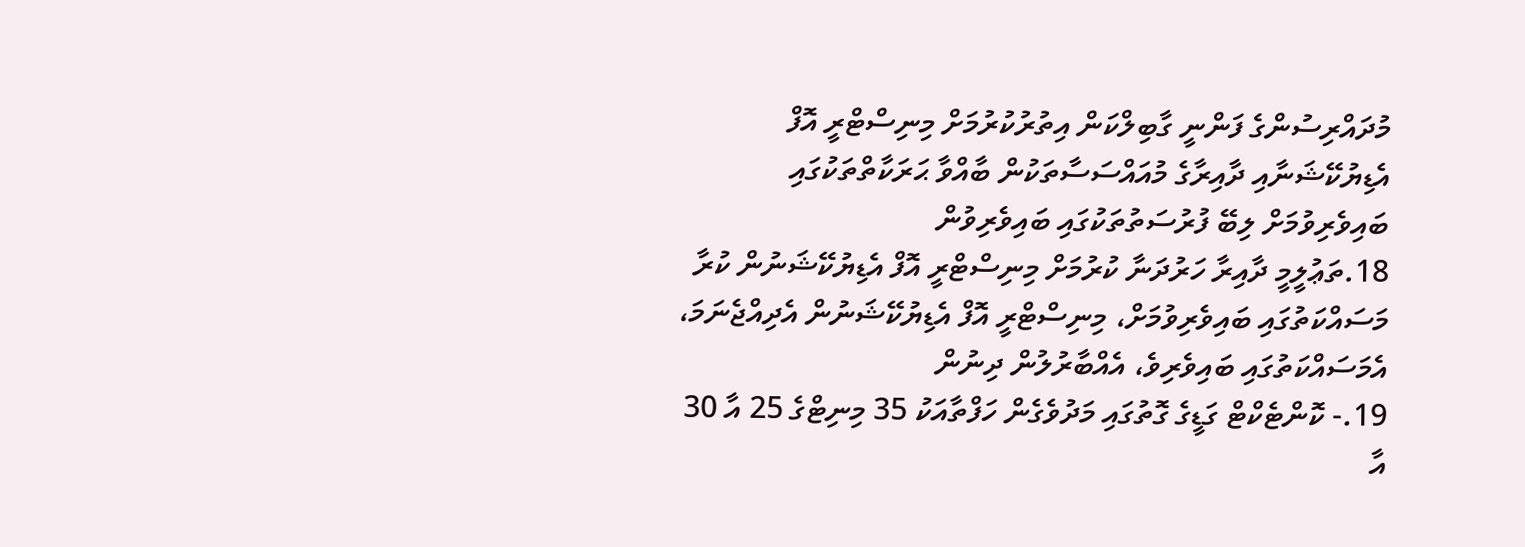މުދައްރިސުންގެ ފަންނީ ގާބިލްކަން އިތުރުކުރުމަށް މިނިސްޓްރީ އޮފް އެޑިޔުކޭޝަނާއި ދާއިރާގެ މުއައްސަސާތަކުން ބާއްވާ ޙަރަކާތްތަކުގައި ބައިވެރިވުމަށް ލިބޭ ފުރުސަތުތަކުގައި ބައިވެރިވުން
18.ތަޢުލީމީ ދާއިރާ ހަރުދަނާ ކުރުމަށް މިނިސްޓްރީ އޮފް އެޑިޔުކޭޝަނުން ކުރާ މަސައްކަތުގައި ބައިވެރިވުމަށް، މިނިސްޓްރީ އޮފް އެޑިޔުކޭޝަނުން އެދިއްޖެނަމަ، އެމަސައްކަތުގައި ބައިވެރިވެ، އެއްބާރުލުން ދިނުން
19.- ކޮންޓެކްޓް ގަޑީގެ ގޮތުގައި މަދުވެގެން ހަފްތާއަކު 35 މިނިޓްގެ 25 އާ 30 އާ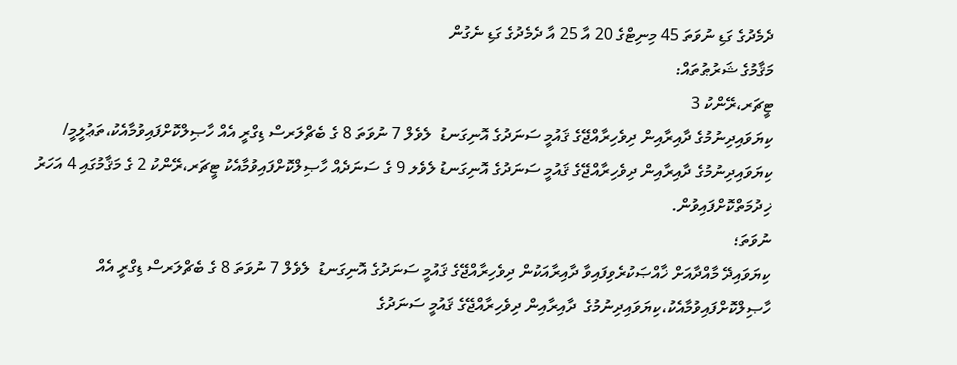ދެމެދުގެ ގަޑި ނުވަތަ 45 މިނިޓްގެ 20 އާ 25 އާ ދެމެދުގެ ގަޑި ނެގުން
މަޤާމުގެ ޝަރުޠުތައް:
ޓީޗަރ،ރޭންކު 3
ކިޔަވައިދިނުމުގެ ދާއިރާއިން ދިވެހިރާއްޖޭގެ ޤައުމީ ސަނަދުގެ އޮނިގަނޑު  ލެވެލް 7 ނުވަތަ 8 ގެ ބެޗްލަރސް ޑިގްރީ އެއް ހާޞިލްކޮށްފައިވުމާއެކު،ތަޢުލީމީ/ ކިޔަވައިދިނުމުގެ ދާއިރާއިން ދިވެހިރާއްޖޭގެ ޤައުމީ ސަނަދުގެ އޮނިގަނޑު ލެވެލ 9 ގެ ސަނަދެއް ހާޞިލްކޮށްފައިވުމާއެކު ޓީޗަރ،ރޭންކު 2 ގެ މަޤާމުގައި 4 އަހަރު ޚިދުމަތްކޮށްފައިވުން.
ނުވަތަ؛
ކިޔަވައިދޭ މާއްދާއަށް ޚާއްޞަކުރެވިފައިވާ ދާއިރާއަކުން ދިވެހިރާއްޖޭގެ ޤައުމީ ސަނަދުގެ އޮނިގަނޑު  ލެވެލް 7 ނުވަތަ 8 ގެ ބެޗްލަރސް ޑިގްރީ އެއް ހާޞިލްކޮށްފައިވުމާއެކު،ކިޔަވައިދިނުމުގެ  ދާއިރާއިން ދިވެހިރާއްޖޭގެ ޤައުމީ ސަނަދުގެ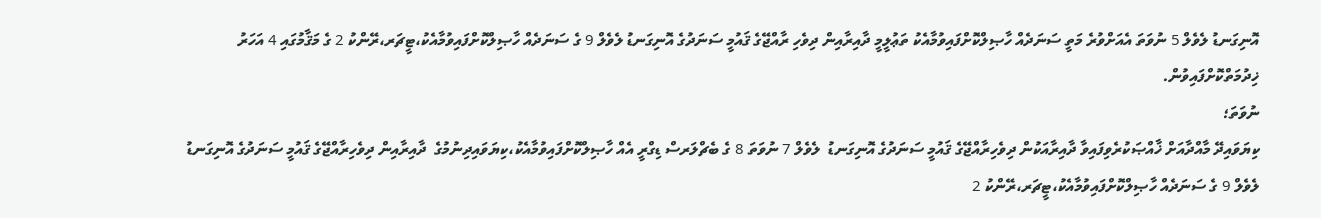އޮނިގަނޑު ލެވެލް 5 ނުވަތަ އެއަށްވުރެ މަތީ ސަނަދެއް ހާޞިލްކޮށްފައިވުމާއެކު ތަޢުލީމީ ދާއިރާއިން ދިވެހި ރާއްޖޭގެ ޤައުމީ ސަނަދުގެ އޮނިގަނޑު ލެވެލް 9 ގެ ސަނަދެއް ހާޞިލްކޮށްފައިވުމާއެކު،ޓީޗަރ،ރޭންކު 2 ގެ މަޤާމުގައި 4 އަހަރު ޚިދުމަތްކޮށްފައިވުން.
ނުވަތަ؛
ކިޔަވައިދޭ މާއްދާއަށް ޚާއްޞަކުރެވިފައިވާ ދާއިރާއަކުން ދިވެހިރާއްޖޭގެ ޤައުމީ ސަނަދުގެ އޮނިގަނޑު  ލެވެލް 7 ނުވަތަ 8 ގެ ބެޗްލަރސް ޑިގްރީ އެއް ހާޞިލްކޮށްފައިވުމާއެކު،ކިޔަވައިދިނުމުގެ  ދާއިރާއިން ދިވެހިރާއްޖޭގެ ޤައުމީ ސަނަދުގެ އޮނިގަނޑު ލެވެލް 9 ގެ ސަނަދެއް ހާޞިލްކޮށްފައިވުމާއެކު،ޓީޗަރ،ރޭންކު 2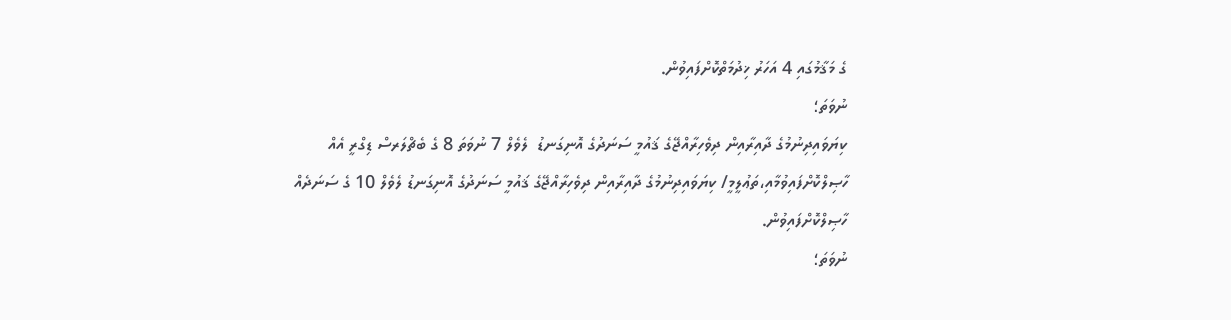ގެ މަޤާމުގައި 4 އަހަރު ޚިދުމަތްކޮށްފައިވުން.
ނުވަތަ؛
ކިޔަވައިދިނުމުގެ ދާއިރާއިން ދިވެހިރާއްޖޭގެ ޤައުމީ ސަނަދުގެ އޮނިގަނޑު  ލެވެލް 7 ނުވަތަ 8 ގެ ބެޗްލަރސް ޑިގްރީ އެއް ހާޞިލްކޮށްފައިވުމާއި،ތަޢުލީމީ/ ކިޔަވައިދިނުމުގެ ދާއިރާއިން ދިވެހިރާއްޖޭގެ ޤައުމީ ސަނަދުގެ އޮނިގަނޑު ލެވެލް 10 ގެ ސަނަދެއް ހާޞިލްކޮށްފައިވުން.
ނުވަތަ؛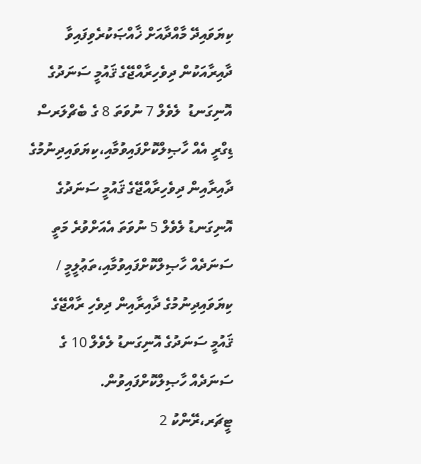ކިޔަވައިދޭ މާއްދާއަށް ޚާއްޞަކުރެވިފައިވާ ދާއިރާއަކުން ދިވެހިރާއްޖޭގެ ޤައުމީ ސަނަދުގެ އޮނިގަނޑު  ލެވެލް 7 ނުވަތަ 8 ގެ ބެޗްލަރސް ޑިގްރީ އެއް ހާޞިލްކޮށްފައިވުމާއި،ކިޔަވައިދިނުމުގެ  ދާއިރާއިން ދިވެހިރާއްޖޭގެ ޤައުމީ ސަނަދުގެ އޮނިގަނޑު ލެވެލް 5 ނުވަތަ އެއަށްވުރެ މަތީ ސަނަދެއް ހާޞިލްކޮށްފައިވުމާއި،ތަޢުލީމީ / ކިޔަވައިދިނުމުގެ ދާއިރާއިން ދިވެހި ރާއްޖޭގެ ޤައުމީ ސަނަދުގެ އޮނިގަނޑު ލެވެލް 10 ގެ ސަނަދެއް ހާޞިލްކޮށްފައިވުން.
ޓީޗަރ،ރޭންކު 2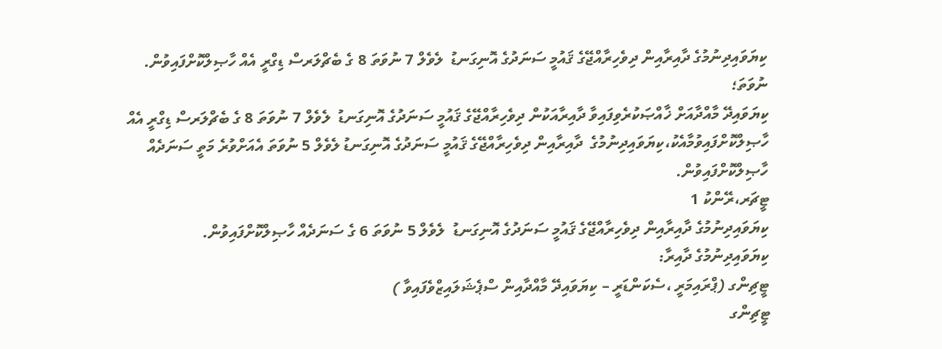ކިޔަވައިދިނުމުގެ ދާއިރާއިން ދިވެހިރާއްޖޭގެ ޤައުމީ ސަނަދުގެ އޮނިގަނޑު  ލެވެލް 7 ނުވަތަ 8 ގެ ބެޗްލަރސް ޑިގްރީ އެއް ހާޞިލްކޮށްފައިވުން.
ނުވަތަ؛
ކިޔަވައިދޭ މާއްދާއަށް ޚާއްޞަކުރެވިފައިވާ ދާއިރާއަކުން ދިވެހިރާއްޖޭގެ ޤައުމީ ސަނަދުގެ އޮނިގަނޑު  ލެވެލް 7 ނުވަތަ 8 ގެ ބެޗްލަރސް ޑިގްރީ އެއް ހާޞިލްކޮށްފައިވުމާއެކު،ކިޔަވައިދިނުމުގެ  ދާއިރާއިން ދިވެހިރާއްޖޭގެ ޤައުމީ ސަނަދުގެ އޮނިގަނޑު ލެވެލް 5 ނުވަތަ އެއަށްވުރެ މަތީ ސަނަދެއް ހާޞިލްކޮށްފައިވުން.
ޓީޗަރ،ރޭންކު 1
ކިޔަވައިދިނުމުގެ ދާއިރާއިން ދިވެހިރާއްޖޭގެ ޤައުމީ ސަނަދުގެ އޮނިގަނޑު  ލެވެލް 5 ނުވަތަ 6 ގެ ސަނަދެއް ހާޞިލްކޮށްފައިވުން.
ކިޔަވައިދިނުމުގެ ދާއިރާ:
ޓީޗިންގ (ޕްރައިމަރީ ،ސެކަންޑަރީ – ކިޔަވައިދޭ މާއްދާއިން ސްޕެޝަލައިޒްވެފައިވާ )
ޓީޗިންގ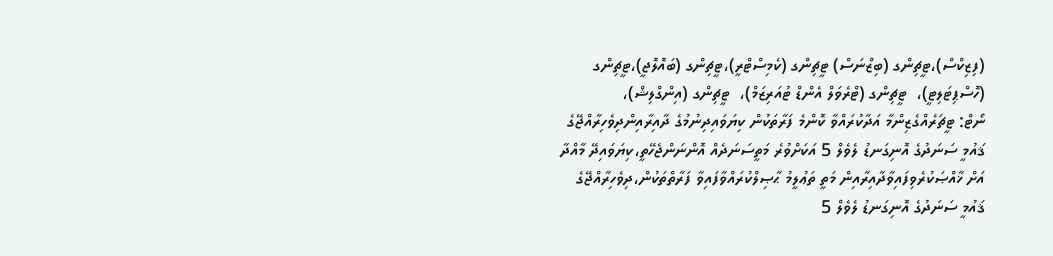(ފިޒިކްސް)،ޓީޗިންގ (ބިޒްނަސް) ޓީޗިންގ (ކެމިސްޓްރީ)،ޓީޗިންގ (ބައޮލޮޖީ)،ޓީޗިންގ (ހޮސްޕިޓަލިޓީ)،  ޓީޗިންގ (ޓްރެވަލް އެންޑް ޓުއަރިޒަމް)،  ޓީޗިންގ (އިންގްލިޝް)،
ނޯޓް: ޓީޗަރެއްގެޒިންމާ އަދާކުރައްވާ ކޮންމެ ފަރާތަކުން ކިޔަވައިދިނުމުގެ ދާއިރާއިންދިވެހިރާއްޖޭގެ ޤައުމީ ސަނަދުގެ އޮނިގަނޑު ލެވެލް 5 އަކަށްވުރެ މަތީސަނަދެއް އޮންނަންޖެހޭތީ،ކިޔަވައިދޭ މާއްދާ އަށް ޚާއްޞަކުރެވިފައިވާދާއިރާއިން މަތީ ތަޢުލީމު ޙާޞިލްކުރައްވާފައިވާ ފަރާތްތަކުން،ދިވެހިރާއްޖޭގެ ޤައުމީ ސަނަދުގެ އޮނިގަނޑު ލެވެލް 5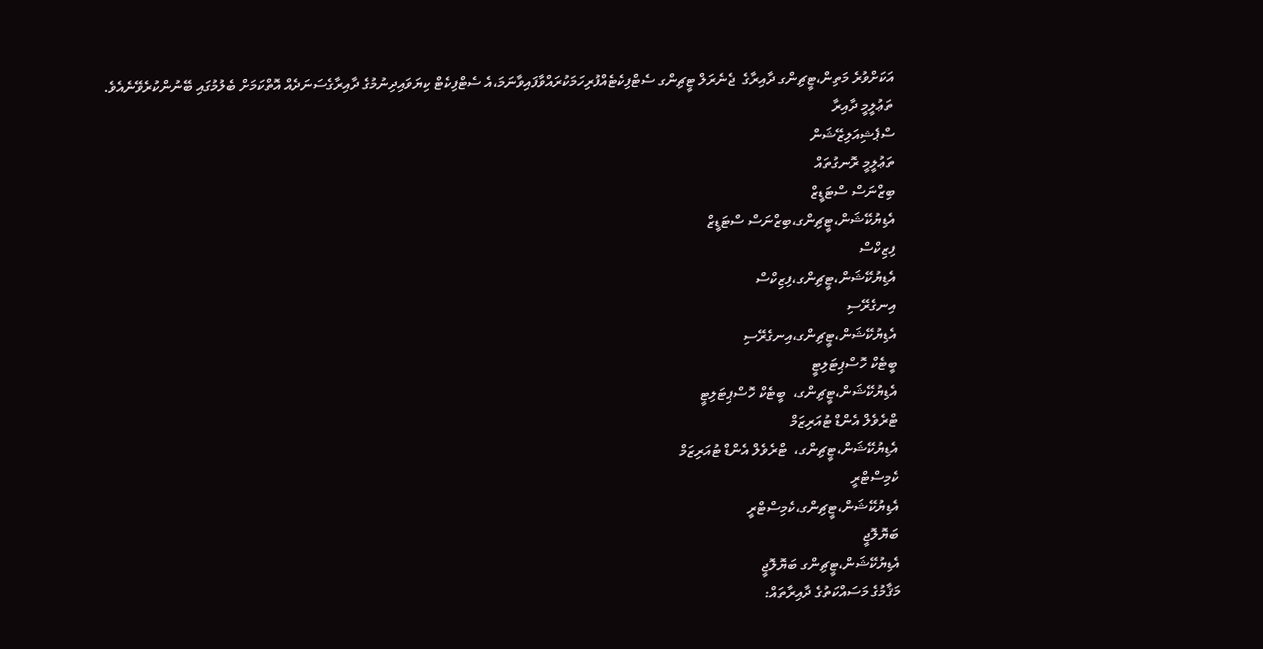އަކަށްވުރެ މަތިން،ޓީޗިންގ ދާއިރާގެ  ޖެނެރަލް ޓީޗިންގ ސެޓްފިކެޓެއްފުރިހަމަކުރައްވާފައިވާނަމަ،އެ ސެޓްފިކެޓް ކިޔަވައިދިނުމުގެ ދާއިރާގެސަނަދެއް އޮތްކަމަށް ބެލުމުގައި ބޭނުންކުރެވޭނެއެވެ.
ތަޢުލީމީ ދާއިރާ
ސްޕެޝިއަލިޒޭޝަން
ތަޢުލީމީ ރޮނގުތައް
ބިޒްނަސް ސްޓަޑީޒް
އެޑިޔުކޭޝަން،ޓީޗިންގ،ބިޒްނަސް ސްޓަޑީޒް
ފިޒިކްސް
އެޑިޔުކޭޝަން،ޓީޗިންގ،ފިޒިކްސް
އިނގެރޭސި
އެޑިޔުކޭޝަން،ޓީޗިންގ،އިނގެރޭސި
ބީޓެކް ހޮސްޕިޓަލިޓީ
އެޑިޔުކޭޝަން،ޓީޗިންގ،  ބީޓެކް ހޮސްޕިޓަލިޓީ
ޓްރެވެލް އެންޑް ޓުއަރިޒަމް
އެޑިޔުކޭޝަން،ޓީޗިންގ،  ޓްރެވެލް އެންޑް ޓުއަރިޒަމް
ކެމިސްޓްރީ
އެޑިޔުކޭޝަން،ޓީޗިންގ،ކެމިސްޓްރީ
ބަޔޮލޮޖީ
އެޑިޔުކޭޝަން،ޓީޗިންގ ބަޔޮލޮޖީ
މަޤާމުގެ މަސައްކަތުގެ ދާއިރާތައް: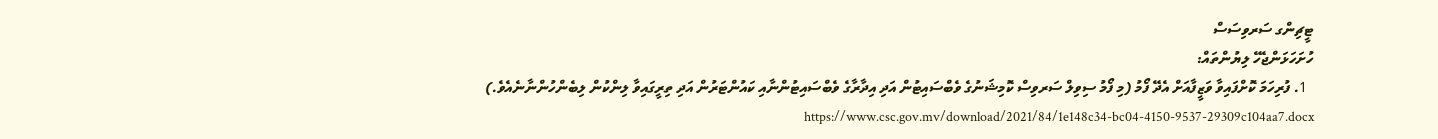ޓީޗިންގ ސަރވިސަސް
ހުށަހަޅަންޖެހޭ ލިޔުންތައް:
  1. ފުރިހަމަ ކޮށްފައިވާ ވަޒީފާއަށް އެދޭ ފޯމު (މި ފޯމު ސިވިލް ސަރވިސް ކޮމިޝަނުގެ ވެބްސައިޓުން އަދި އިދާރާގެ ވެބްސައިޓުންނާއި ކައުންޓަރުން އަދި ތިރީގައިވާ ލިންކުން ލިބެންހުންނާނެއެވެ.)  https://www.csc.gov.mv/download/2021/84/1e148c34-bc04-4150-9537-29309c104aa7.docx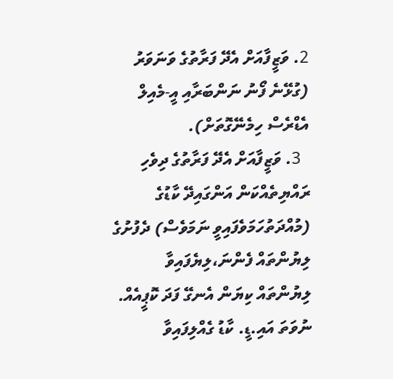2. ވަޒީފާއަށް އެދޭ ފަރާތުގެ ވަނަވަރު (ގުޅޭނެ ފޯނު ނަންބަރާއި އީ-މެއިލް އެޑްރެސް ހިމެނޭގޮތަށް).
  3. ވަޒީފާއަށް އެދޭ ފަރާތުގެ ދިވެހި ރައްޔިތެއްކަން އަންގައިދޭ ކާޑުގެ (މުއްދަތުހަމަވެފައިވީ ނަމަވެސް) ދެފުށުގެ ލިޔުންތައް ފެންނަ،ލިޔެފައިވާ ލިޔުންތައް ކިޔަން އެނގޭ ފަދަ ކޮޕީއެއް. ނުވަތަ އައި.ޑީ. ކާޑު ގެއްލިފައިވާ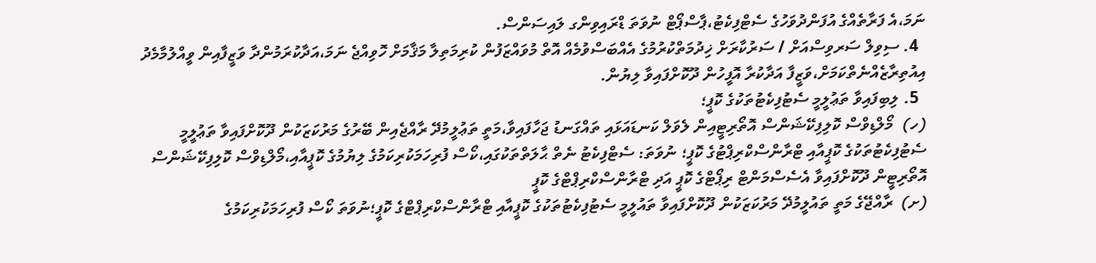ނަމަ،އެ ފަރާތެއްގެ އުފަންދުވަހުގެ ސެޓްފިކެޓު،ޕާސްޕޯޓް ނުވަތަ ޑްރައިވިންގ ލައިސަންސް.
  4. ސިވިލް ސަރވިސްއަށް / ސަރުކާރަށް ޚިދުމަތްކުރުމުގެ އެއްބަސްވުމެއް އޮތް މުވައްޒަފުން ކުރިމަތިލާ މަޤާމަށް ހޮވިއްޖެ ނަމަ،އަދާކުރަމުންދާ ވަޒީފާއިން ވީއްލުމާމެދު އިއުތިރާޒެއްނެތްކަމަށް،ވަޒީފާ އަދާކުރާ އޮފީހުން ދޫކޮށްފައިވާ ލިޔުން.
  5. ލިބިފައިވާ ތަޢުލީމީ ސެޓުފިކެޓުތަކުގެ ކޮޕީ؛
(ހ)  މޯލްޑިވްސް ކޮލިފިކޭޝަންސް އޮތޯރިޓީއިން ލެވަލް ކަނޑައަޅައި ތައްގަނޑު ޖަހާފައިވާ،މަތީ ތަޢުލީމުދޭ ރާއްޖެއިން ބޭރުގެ މަރުކަޒަކުން ދޫކޮށްފައިވާ ތަޢުލީމީ ސެޓުފިކެޓުތަކުގެ ކޮޕީއާއި ޓްރާންސްކްރިޕްޓުގެ ކޮޕީ؛ ނުވަތަ: ސެޓްފިކެޓު ނެތް ޙާލަތްތަކުގައި،ކޯސް ފުރިހަމަކުރިކަމުގެ ލިޔުމުގެ ކޮޕީއާއި،މޯލްޑިވްސް ކޮލިފިކޭޝަންސް އޮތޯރިޓީން ދޫކޮށްފައިވާ އެސެސްމަންޓް ރިޕޯޓްގެ ކޮޕީ އަދި ޓްރާންސްކްރިޕްޓްގެ ކޮޕީ
(ށ)  ރާއްޖޭގެ މަތީ ތައުލީމުދޭ މަރުކަޒަކުން ދޫކޮށްފައިވާ ތައުލީމީ ސެޓުފިކެޓުތަކުގެ ކޮޕީއާއި ޓްރާންސްކްރިޕްޓްގެ ކޮޕީ؛ނުވަތަ ކޯސް ފުރިހަމަކުރިކަމުގެ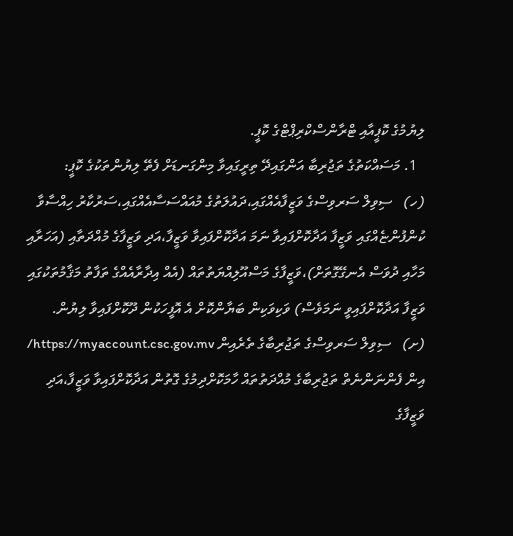ލިޔުމުގެ ކޮޕީއާއި ޓްރާންސްކްރިޕްޓްގެ ކޮޕީ.
  1. މަސައްކަތުގެ ތަޖުރިބާ އަންގައިދޭ ތިރީގައިވާ މިންގަނޑަށް ފެތޭ ލިޔުންތަކުގެ ކޮޕީ:
(ހ)   ސިވިލް ސަރވިސްގެ ވަޒީފާއެއްގައި،ދައުލަތުގެ މުއައްސަސާއެއްގައި،ސަރުކާރު ހިއްސާވާ ކުންފުންޏެއްގައި ވަޒީފާ އަދާކޮށްފައިވާ ނަމަ އަދާކޮށްފައިވާ ވަޒީފާ،އަދި ވަޒީފާގެ މުއްދަތާއި (އަހަރާއި މަހާއި ދުވަސް އެނގޭގޮތަށް)،ވަޒީފާގެ މަސްއޫލިއްޔަތުތައް (އެއް އިދާރާއެއްގެ ތަފާތު މަޤާމުތަކުގައި ވަޒީފާ އަދާކޮށްފައިވީ ނަމަވެސް) ވަކިވަކިން ބަޔާންކޮށް އެ އޮފީހަކުން ދޫކޮށްފައިވާ ލިޔުން.
(ށ)   ސިވިލް ސަރވިސްގެ ތަޖުރިބާގެ ތެރެއިން https://myaccount.csc.gov.mv/ އިން ފެންނަންނެތް ތަޖުރިބާގެ މުއްދަތުތައް ހާމަކޮށްދިމުގެ ގޮތުން އަދާކޮށްފައިވާ ވަޒީފާ،އަދި ވަޒީފާގެ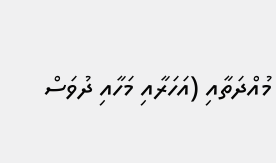މުއްދަތާއި (އަހަރާއި މަހާއި ދުވަސް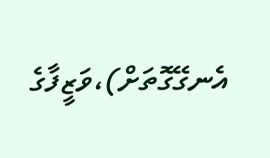އެނގޭގޮތަށް)،ވަޒީފާގެ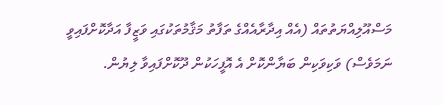މަސްއޫލިއްޔަތުތައް (އެއް އިދާރާއެއްގެ ތަފާތު މަޤާމުތަކުގައި ވަޒީފާ އަދާކޮށްފައިވީ ނަމަވެސް) ވަކިވަކިން ބަޔާންކޮށް އެ އޮފީހަކުން ދޫކޮށްފައިވާ ލިޔުން.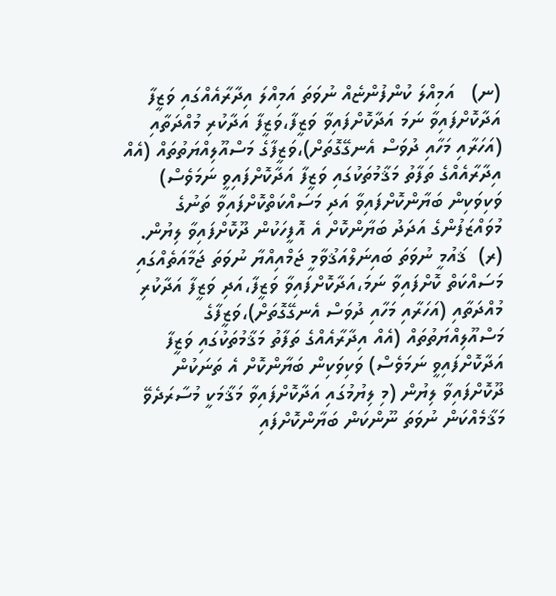(ނ)   އަމިއްލަ ކުންފުންޏެއް ނުވަތަ އަމިއްލަ އިދާރާއެއްގައި ވަޒީފާ އަދާކޮށްފައިވާ ނަމަ އަދާކޮށްފައިވާ ވަޒީފާ،ވަޒީފާ އަދާކުރި މުއްދަތާއި (އަހަރާއި މަހާއި ދުވަސް އެނގޭގޮތަށް)،ވަޒީފާގެ މަސްއޫލިއްޔަތުތައް (އެއް އިދާރާއެއްގެ ތަފާތު މަޤާމުތަކުގައި ވަޒީފާ އަދާކޮށްފައިވީ ނަމަވެސް) ވަކިވަކިން ބަޔާންކޮށްފައިވާ އަދި މަސައްކަތްކޮށްފައިވާ ތަނުގެ މުވައްޒަފުންގެ އަދަދު ބަޔާންކޮށް އެ އޮފީހަކުން ދޫކޮށްފައިވާ ލިޔުން.
(ރ)  ޤައުމީ ނުވަތަ ބައިނަލްއަޤުވާމީ ޖަމްއިއްޔާ ނުވަތަ ޖަމާއަތެއްގައި މަސައްކަތް ކޮށްފައިވާ ނަމަ،އަދާކޮށްފައިވާ ވަޒީފާ،އަދި ވަޒީފާ އަދާކުރި މުއްދަތާއި (އަހަރާއި މަހާއި ދުވަސް އެނގޭގޮތަށް)،ވަޒީފާގެ މަސްއޫލިއްޔަތުތައް (އެއް އިދާރާއެއްގެ ތަފާތު މަޤާމުތަކުގައި ވަޒީފާ އަދާކޮށްފައިވީ ނަމަވެސް) ވަކިވަކިން ބަޔާންކޮށް އެ ތަނަކުން ދޫކޮށްފައިވާ ލިޔުން (މި ލިޔުމުގައި އަދާކޮށްފައިވާ މަޤާމަކީ މުސާރަދެވޭ މަޤާމެއްކަން ނުވަތަ ނޫންކަން ބަޔާންކޮށްފައި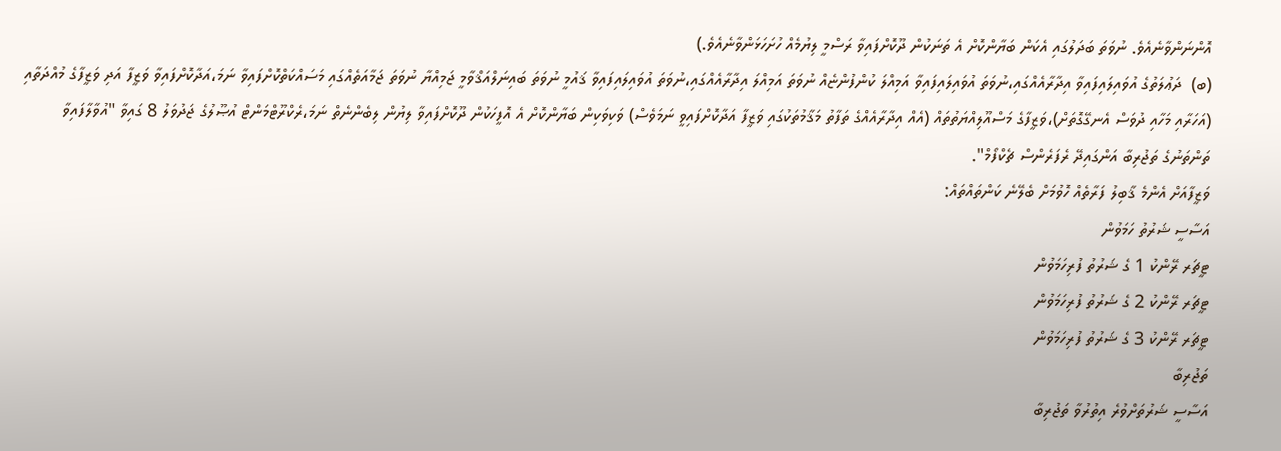އޮންނަންވާނެއެވެ. ނުވަތަ ބަދަލުގައި އެކަން ބަޔާންކޮށް އެ ތަނަކުން ދޫކޮށްފައިވާ ރަސްމީ ލިޔުމެއް ހުށަހަޅަންވާނެއެވެ.)
(ބ)  ދަޢުލަތުގެ އުވައިލައިފައިވާ އިދާރާއެއްގައި،ނުވަތަ އުވައިލައިފައިވާ އަމިއްލަ ކުންފުންޏެއް ނުވަތަ އަމިއްލަ އިދާރާއެއްގައި،ނުވަތަ އުވައިލައިފައިވާ ޤައުމީ ނުވަތަ ބައިނަލްއަޤްވާމީ ޖަމިއްޔާ ނުވަތަ ޖަމާއަތެއްގައި މަސައްކަތްކޮށްފައިވާ ނަމަ،އަދާކޮށްފައިވާ ވަޒީފާ އަދި ވަޒީފާގެ މުއްދަތާއި (އަހަރާއި މަހާއި ދުވަސް އެނގޭގޮތަށް)،ވަޒީފާގެ މަސްއޫލިއްޔަތުތައް (އެއް އިދާރާއެއްގެ ތަފާތު މަޤާމުތަކުގައި ވަޒީފާ އަދާކޮށްފައިވީ ނަމަވެސް) ވަކިވަކިން ބަޔާންކޮށް އެ އޮފީހަކުން ދޫކޮށްފައިވާ ލިޔުން ލިބެންނެތް ނަމަ،ރެކްރޫޓްމަންޓް އުޞޫލުގެ ޖަދުވަލު 8 ގައިވާ "އުވާލާފައިވާ ތަންތަނުގެ ތަޖުރިބާ އަންގައިދޭ ރެފަރެންސް ޗެކްފޯމް".
ވަޒީފާއަށް އެންމެ ޤާބިލު ފަރާތެއް ހޮވުމަށް ބެލޭނެ ކަންތައްތައް:
އަސާސީ ޝަރުތު ހަމަވުން
ޓީޗަރ ރޭންކު 1 ގެ ޝަރުތު ފުރިހަމަވުން
ޓީޗަރ ރޭންކު 2 ގެ ޝަރުތު ފުރިހަމަވުން
ޓީޗަރ ރޭންކު 3 ގެ ޝަރުތު ފުރިހަމަވުން
ތަޖުރިބާ
އަސާސީ ޝަރުތަށްވުރެ އިތުރުވާ ތަޖުރިބާ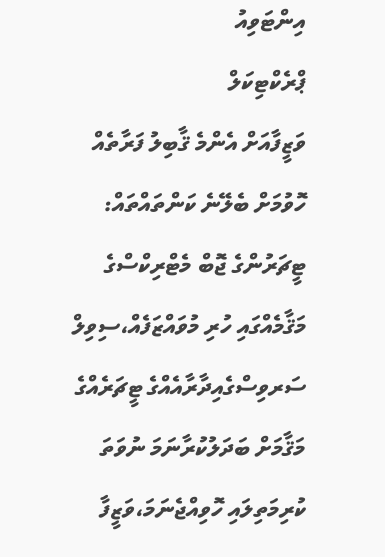އިންޓަވިއު
ޕްރެކްޓިކަލް
ވަޒީފާއަށް އެންމެ ޤާބިލު ފަރާތެއް ހޮވުމަށް ބެލޭނެ ކަންތައްތައް:
ޓީޗަރުންގެ ޖޮބް މެޓްރިކްސްގެ މަޤާމެއްގައި ހުރި މުވައްޒަފެއް،ސިވިލް ސަރވިސްގެއިދާރާއެއްގެ ޓީޗަރެއްގެ މަޤާމަށް ބަދަލުކުރާނަމަ ނުވަތަ ކުރިމަތިލައި ހޮވިއްޖެނަމަ،ވަޒީފާ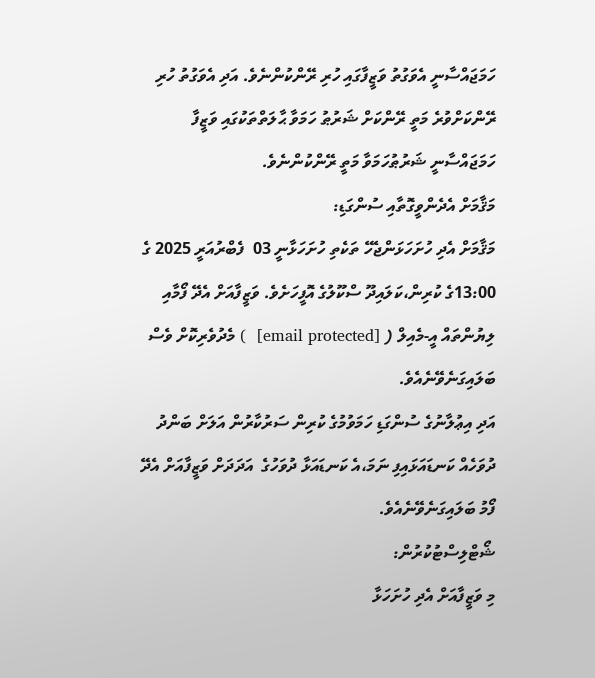ހަމަޖައްސާނީ އެވަގުތު ވަޒީފާގައި ހުރި ރޭންކުންނެވެ. އަދި އެވަގުތު ހުރި ރޭންކަށްވުރެ މަތީ ރޭންކަށް ޝަރުޠު ހަމަވާ ޙާލަތްތަކުގައި ވަޒީފާ ހަމަޖައްސާނީ ޝަރުޠުހަމަވާ މަތީ ރޭންކުންނެވެ.
މަޤާމަށް އެދެންވީގޮތާއި ސުންގަޑި:
މަޤާމަށް އެދި ހުށަހަޅަންޖެހޭ ތަކެތި ހުށަހަޅާނީ 03  ފެބްރުއަރީ 2025 ގެ 13:00ގެ ކުރިން،ކަލައިދޫ ސްކޫލުގެ އޮފީހަށެވެ. ވަޒީފާއަށް އެދޭ ފޯމާއި ލިޔުންތައް އީ-މެއިލް ( [email protected]  ) މެދުވެރިކޮށް ވެސް ބަލައިގަނެވޭނެއެވެ.
އަދި އިޢުލާނުގެ ސުންގަޑި ހަމަވުމުގެ ކުރިން ސަރުކާރުން އަލަށް ބަންދު ދުވަހެއް ކަނޑައަޅައިފި ނަމަ،އެ ކަނޑައަޅާ ދުވަހުގެ  އަދަދަށް ވަޒީފާއަށް އެދޭ ފޯމު ބަލައިގަނެވޭނެއެވެ.
ޝޯޓްލިސްޓުކުރުން:
މި ވަޒީފާއަށް އެދި ހުށަހަޅާ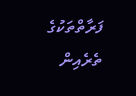ފަރާތްތަކުގެ ތެރެއިން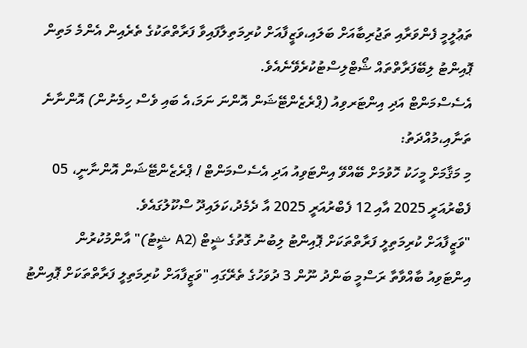ތަޢުލީމީ ފެންވަރާއި ތަޖުރިބާއަށް ބަލައި،ވަޒީފާއަށް ކުރިމަތިލާފައިވާ ފަރާތްތަކުގެ ތެރެއިން އެންމެ މަތިން ޕޮއިންޓު ލިބޭފަރާތްތައް ޝޯޓްލިސްޓުކުރެވޭނެއެވެ.
އެސެސްމަންޓް އަދި އިންޓަރވިއު (ޕްރެޒެންޓޭޝަން އޮންނަ ނަމަ،އެ ބައި ވެސް ހިމެނުން) އޮންނާނެ ތަނާއި،މުއްދަތު:
މި މަޤާމަށް މީހަކު ހޮވުމަށް ބޭއްވޭ އިންޓަވިއު އަދި އެސެސްމަންޓް / ޕްރެޒެންޓޭޝަން އޮންނާނީ، 05 ފެބްރުއަރީ 2025 އާއި 12 ފެބްރުއަރީ 2025 އާ ދެމެދު،ކަލައިދޫ ސްކޫލުގައެވެ.
"ވަޒީފާއަށް ކުރިމަތިލީ ފަރާތްތަކަށް ޕޮއިންޓު ލިބުނު ގޮތުގެ ޝީޓް (A2 ޝީޓު)" އާންމުކުރުން
އިންޓަވިއު ބާއްވާތާ ރަސްމީ ބަންދު ނޫން 3 ދުވަހުގެ ތެރޭގައި "ވަޒީފާއަށް ކުރިމަތިލީ ފަރާތްތަކަށް ޕޮއިންޓު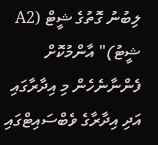ލިބުނު ގޮތުގެ ޝީޓް (A2 ޝީޓު)" އާންމުކޮށް ފެންނާނެހެން މި އިދާރާގައި އަދި އިދާރާގެ ވެބްސައިޓްގައި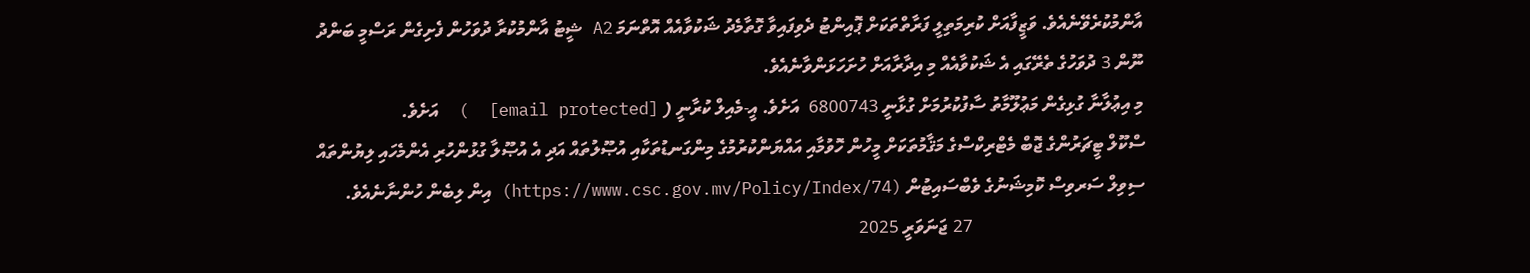އާންމުކުރެވޭނެއެވެ. ވަޒީފާއަށް ކުރިމަތިލީ ފަރާތްތަކަށް ޕޮއިންޓު ދެވިފައިވާ ގޮތާމެދު ޝަކުވާއެއް އޮތްނަމަ A2 ޝީޓު އާންމުކުރާ ދުވަހުން ފެށިގެން ރަސްމީ ބަންދު ނޫން 3 ދުވަހުގެ ތެރޭގައި އެ ޝަކުވާއެއް މި އިދާރާއަށް ހުށަހަޅަންވާނެއެވެ.
މި އިޢުލާނާ ގުޅިގެން މަޢުލޫމާތު ސާފުކުރުމަށް ގުޅާނީ 6800743  އަށެވެ. އީ-މެއިލް ކުރާނީ ( [email protected]  )  އަށެވެ.
ސްކޫލް ޓީޗަރުންގެ ޖޮބް މެޓްރިކްސްގެ މަޤާމުތަކަށް މީހުން ހޮވުމާއި އައްޔަންކުރުމުގެ މިންގަނޑުތަކާއި އުޞޫލުތައް އަދި އެ އުޞޫލާ ގުޅުންހުރި އެންމެހައި ލިޔުންތައް ސިވިލް ސަރވިސް ކޮމިޝަނުގެ ވެބްސައިޓުން (https://www.csc.gov.mv/Policy/Index/74) އިން ލިބެން ހުންނާނެއެވެ.
                                       27 ޖަނަވަރީ 2025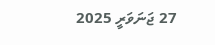27 ޖަނަވަރީ 2025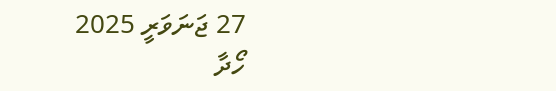27 ޖަނަވަރީ 2025
ހޯދާ